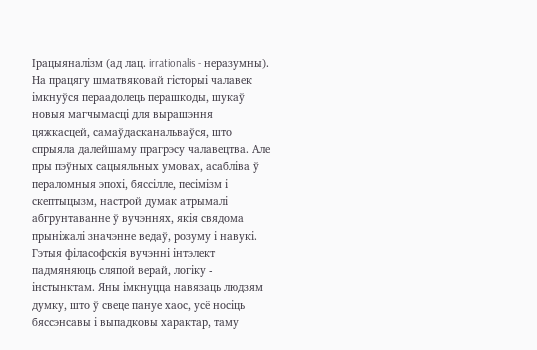Ірацыяналізм (ад лац. irrationalis - неразумны). На працягу шматвяковай гісторыі чалавек імкнуўся пераадолець перашкоды, шукаў новыя магчымасці для вырашэння цяжкасцей, самаўдасканальваўся, што спрыяла далейшаму прагрэсу чалавецтва. Але пры пэўных сацыяльных умовах, асабліва ў пераломныя эпохі, бяссілле, песімізм і скептыцызм, настрой думак атрымалі абгрунтаванне ў вучэннях, якія свядома прыніжалі значэнне ведаў, розуму і навукі. Гэтыя філасофскія вучэнні інтэлект падмяняюць сляпой верай, логіку - інстынктам. Яны імкнуцца навязаць людзям думку, што ў свеце пануе хаос, усё носіць бяссэнсавы і выпадковы характар, таму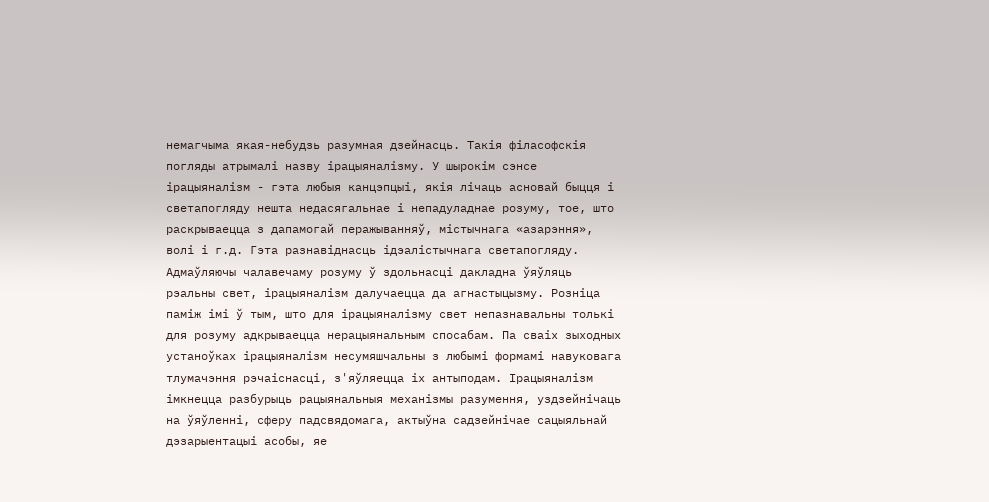немагчыма якая-небудзь разумная дзейнасць. Такія філасофскія погляды атрымалі назву ірацыяналізму. У шырокім сэнсе ірацыяналізм - гэта любыя канцэпцыі, якія лічаць асновай быцця і светапогляду нешта недасягальнае і непадуладнае розуму, тое, што раскрываецца з дапамогай перажыванняў, містычнага «азарэння», волі і г.д. Гэта разнавіднасць ідэалістычнага светапогляду. Адмаўляючы чалавечаму розуму ў здольнасці дакладна ўяўляць рэальны свет, ірацыяналізм далучаецца да агнастыцызму. Розніца паміж імі ў тым, што для ірацыяналізму свет непазнавальны толькі для розуму адкрываецца нерацыянальным спосабам. Па сваіх зыходных устаноўках ірацыяналізм несумяшчальны з любымі формамі навуковага тлумачэння рэчаіснасці, з'яўляецца іх антыподам. Ірацыяналізм імкнецца разбурыць рацыянальныя механізмы разумення, уздзейнічаць на ўяўленні, сферу падсвядомага, актыўна садзейнічае сацыяльнай дэзарыентацыі асобы, яе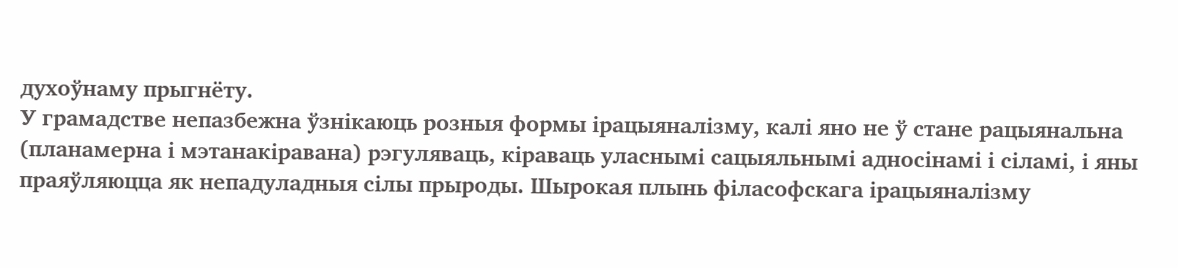духоўнаму прыгнёту.
У грамадстве непазбежна ўзнікаюць розныя формы ірацыяналізму, калі яно не ў стане рацыянальна (планамерна і мэтанакіравана) рэгуляваць, кіраваць уласнымі сацыяльнымі адносінамі і сіламі, і яны праяўляюцца як непадуладныя сілы прыроды. Шырокая плынь філасофскага ірацыяналізму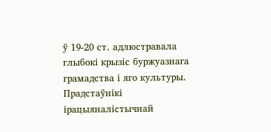ў 19-20 ст. адлюстравала глыбокі крызіс буржуазнага грамадства і яго культуры. Прадстаўнікі ірацыяналістычнай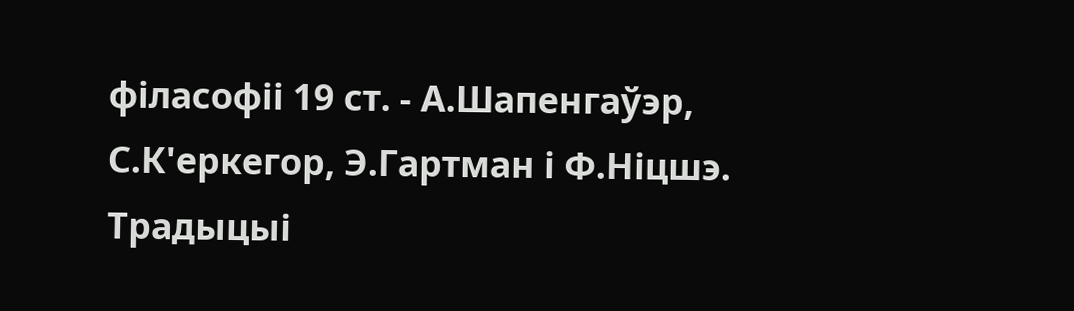філасофіі 19 ст. - А.Шапенгаўэр, С.К'еркегор, Э.Гартман і Ф.Ніцшэ. Традыцыі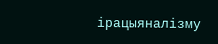ірацыяналізму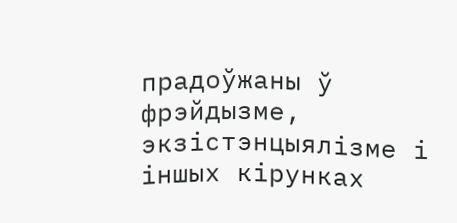прадоўжаны ў фрэйдызме, экзістэнцыялізме і іншых кірунках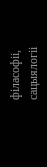філасофіі, сацыялогіі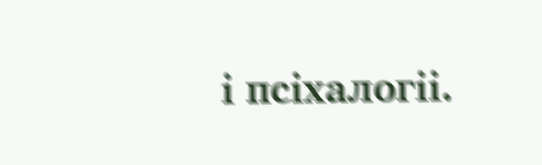і псіхалогіі.